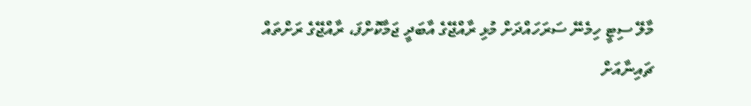މާލޭ ސިޓީ ހިމެނޭ ސަރަހައްދަށް މުޅި ރާއްޖޭގެ އާބަދީ ޖަމާކޮށްފަ، ރާއްޖޭގެ ރަށްތައް ޗައިނާއަށް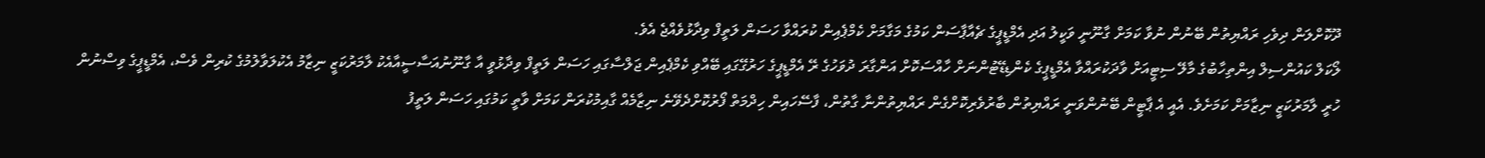ދޫކޮށްލަން ދިވެހި ރައްޔިތުން ބޭނުން ނުވާ ކަމަށް ގާނޫނީ ވަކީލު އަދި އެމްޑީޕީގެ ޗެއާޕާސަން ކަމުގެ މަގާމަށް ކެމްޕެއިން ކުރައްވާ ހަސަން ލަތީފް ވިދާޅުވެއްޖެ އެވެ.
ލޯކަލް ކައުންސިލް އިންތިހާބުގެ މާލޭ ސިޓީއަށް ވާދަކުރައްވާ އެމްޑީޕީގެ ކެންޑިޑޭޓުންނަށް ހާއްސަކޮށް އަންގާރަ ދުވަހުގެ ރޭ އެމްޑީޕީގެ ހަރުގޭގައި ބޭއްވި ކެމްޕެއިން ޖަލްސާގައި ހަސަން ލަތީފް ވިދާޅުވީ އާ ގާނޫނުއަސާސީއާއެކު ލާމަރުކަޒީ ނިޒާމު އެކުލަވާލުމުގެ ކުރިން ވެސް، އެމްޑީޕީގެ ވިސްނުން ހުރީ ލާމަރުކަޒީ ނިޒާމަށް ކަމަށެވެ. އެއީ އެ ޕާޓީން ބޭނުންވަނީ ރައްޔިތުން ބާރުވެރިކޮށްގެން ރައްޔިތުންނާ ގާތުން، ފާސޭހައިން ހިދްމަތް ފޯރުކޮށްދެވޭނެ ނިޒާމެއް ގާއިމުކުރަން ކަމަށް ވާތީ ކަމުގައި ހަސަން ލަތީފު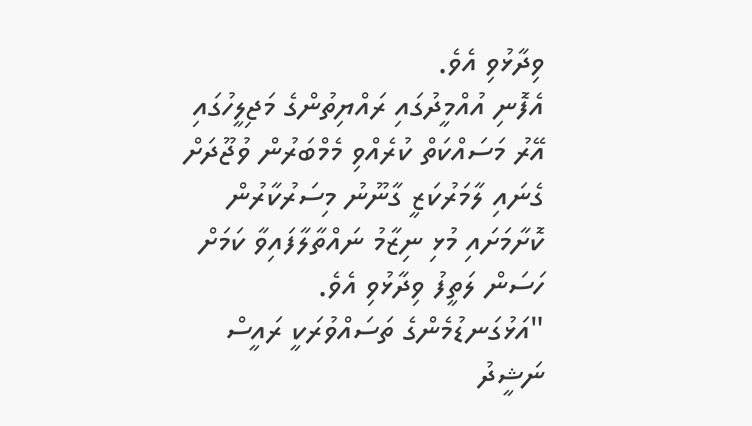ވިދާޅުވި އެވެ.
އެފޮނި އުއްމީދުގައި ރައްޔިތުންގެ މަޖިލީހުގައި އޭރު މަސައްކަތް ކުރެއްވި މެމްބަރުން ވުޖޫދަށް ގެނައި ލާމަރުކަޒީ ގާނޫނު މިސަރުކާރުން ކޮށާމަށައި މުޅި ނިޒާމު ނައްތާލާފައިވާ ކަމަށް ހަސަން ލަތީފު ވިދާޅުވި އެވެ.
"އަޅުގަނޑުމެންގެ ތަސައްވުރަކީ ރައީސް ނަޝީދު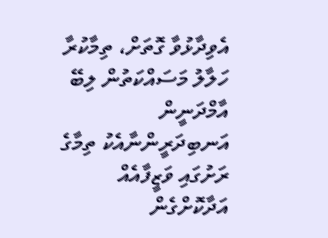އެވިދާޅުވާ ގޮތަށް، ތިމާކުރާ ހަލާލު މަސައްކަތުން ލިބޭ އާމްދަނީން އަނބިދަރީންނާއެކު ތިމާގެ ރަށުގައި ވަޒީފާއެއް އަދާކޮށްގެން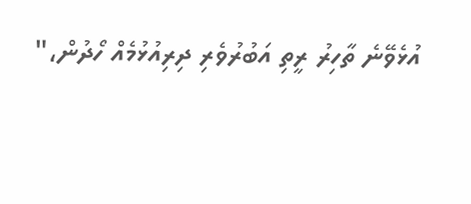އުޅެވޭނެ ތާހިރު ރީތި އަބުރުވެރި ދިރިއުޅުމެއް ހޯދުން،"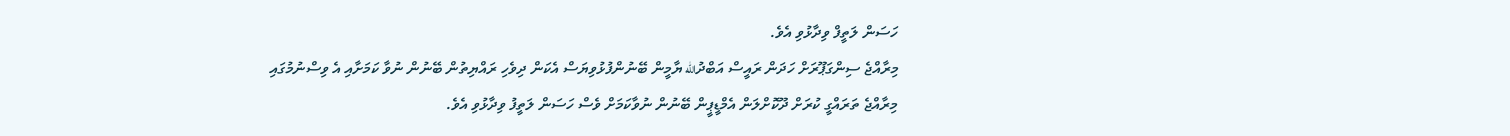ހަސަން ލަތީފް ވިދާޅުވި އެވެ.
މިރާއްޖެ ސިންގަޕޫރަށް ހަދަން ރައީސް އަބްދުالله ޔާމީން ބޭނުންފުޅުވިޔަސް އެކަން ދިވެހި ރައްޔިތުން ބޭނުން ނުވާ ކަމަށާއި އެ ވިސްނުމުގައި މިރާއްޖެ ތަރައްގީ ކުރަށް ދޫކޮށްލަން އެމްޑީޕީން ބޭނުން ނުވާކަމަށް ވެސް ހަސަން ލަތީފު ވިދާޅުވި އެވެ.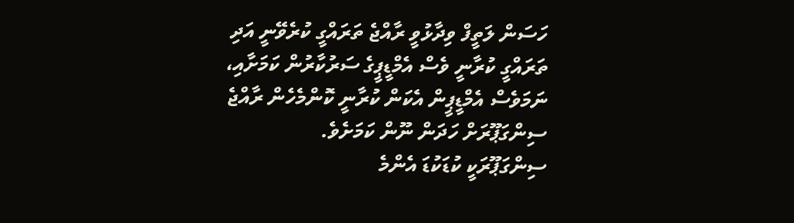ހަސަން ލަތީފް ވިދާޅުވީ ރާއްޖެ ތަރައްގީ ކުރެވޭނީ އަދި ތަރައްގީ ކުރާނީ ވެސް އެމްޑީޕީގެ ސަރުކާރުން ކަމަށާއި، ނަމަވެސް އެމްޑީޕީން އެކަން ކުރާނީ ކޮންމެހެން ރާއްޖެ ސިންގަޕޫރަށް ހަދަން ނޫން ކަމަށެވެ.
ސިންގަޕޫރަކީ ކުޑަކުޑަ އެންމެ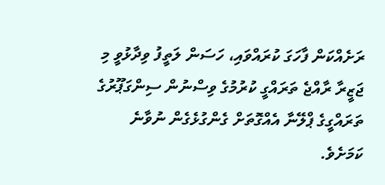ރަށެއްކަން ފާހަގަ ކުރައްވައި، ހަސަން ލަތީފު ވިދާޅުވީ މި ޖަޒީރާ ރާއްޖެ ތަރައްގީ ކުރުމުގެ ވިސްނުން ސިންގަޕޫރުގެ ތަރައްގީގެ ޕްލޭނާ އެއްގޮތަށް ގެންގުޅެގެން ނުވާނެ ކަމަށެވެ.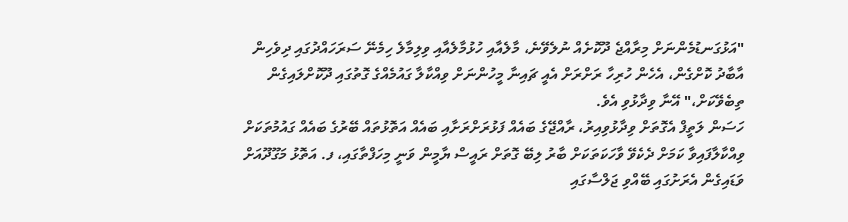"އަޅުގަނޑުމެންނަށް މިރާއްޖެ ދޫކޮށެއް ނުލެވޭނެ، މާލެއާއި ހުޅުމާލެއާއި ވިލިމާލެ ހިމެނޭ ސަރަހައްދުގައި ދިވެހިން އާބާދު ކޮށްގެން، އެހެން ހުރިހާ ރަށްރަށް އެއީ ޗައިނާ މީހުންނަށް ވިއްކާލާ ގައުމެއްގެ ގޮތުގައި ދޫކޮށްލައިގެން ތިބެވޭކަށް،" އޭނާ ވިދާޅުވި އެވެ.
ހަސަން ލަތީފް އެގޮތަށް ވިދާޅުވިއިރު، ރާއްޖޭގެ ބައެއް ފަޅުރަށްރަށާއި ބައެއް އަތޮޅުތައް ބޭރުގެ ބައެއް ގައުމުތަކަށް ވިއްކާލާފައިވާ ކަމަށް ދެކެވޭ ވާހަކަތަކަށް ބާރު ލިބޭ ގޮތަށް ރައީސް ޔާމީން ވަނީ މިހަފްތާގައި، ފ. އަތޮޅު މަގޫދޫއަށް ވަޑައިގެން އެރަށުގައި ބޭއްވި ޖަލްސާގައި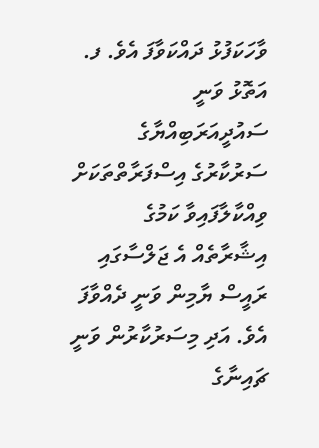ވާހަކަފުޅު ދައްކަވާފަ އެވެ. ފ. އަތޮޅު ވަނީ ސައުދީއަރަބިއްޔާގެ ސަރުކާރުގެ އިސްފަރާތްތަކަށް ވިއްކާލާފައިވާ ކަމުގެ އިޝާރާތެއް އެ ޖަލްސާގައި ރައީސް ޔާމިން ވަނީ ދެއްވާފަ އެވެ. އަދި މިސަރުކާރުން ވަނީ ޗައިނާގެ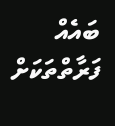ބައެއް ފަރާތްތަކަށް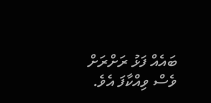ބައެއް ފަޅު ރަށްރަށް ވެސް ވިއްކާފަ އެވެ.